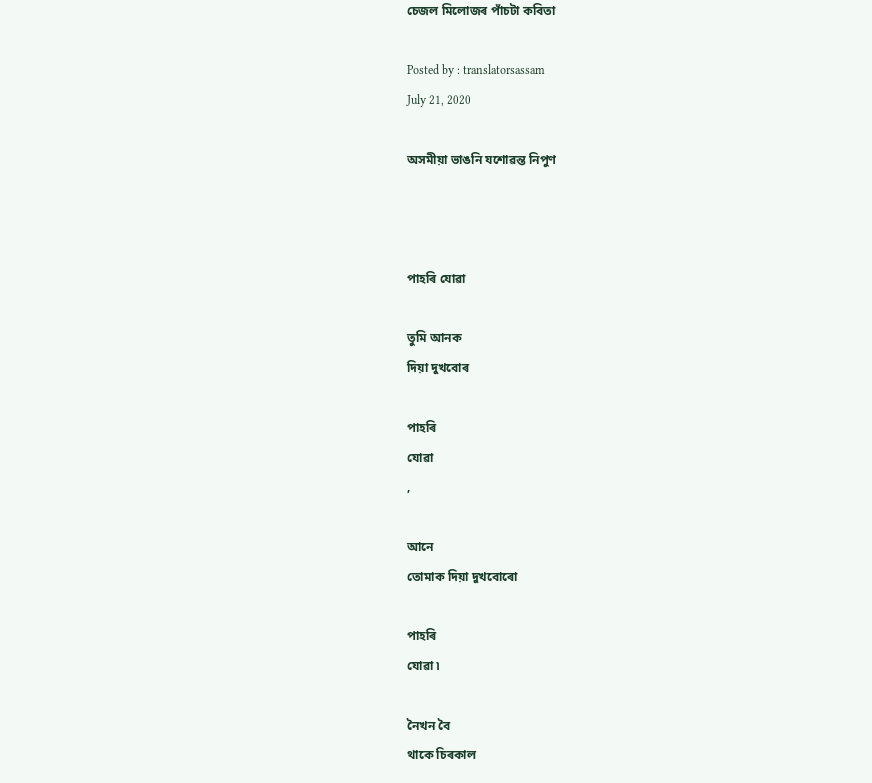চেজল মিলোজৰ পাঁচটা কবিতা

Posted by : translatorsassam
July 21, 2020

অসমীয়া ভাঙনি যশোৱন্ত নিপুণ



পাহৰি যোৱা

তুমি আনক
দিয়া দুখবোৰ

পাহৰি
যোৱা
,

আনে
তোমাক দিয়া দুখবোৰো

পাহৰি
যোৱা ৷

নৈখন বৈ
থাকে চিৰকাল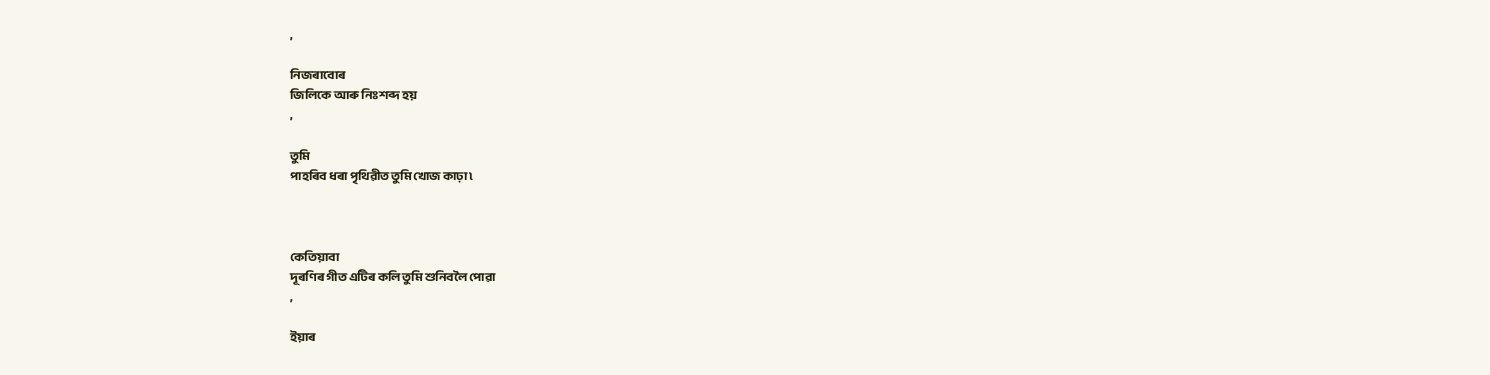,

নিজৰাবোৰ
জিলিকে আৰু নিঃশব্দ হয়
,

তুমি
পাহৰিব ধৰা পৃথিৱীত তুমি খোজ কাঢ়া ৷



কেতিয়াবা
দূৰণিৰ গীত এটিৰ কলি তুমি শুনিবলৈ পোৱা
,

ইয়াৰ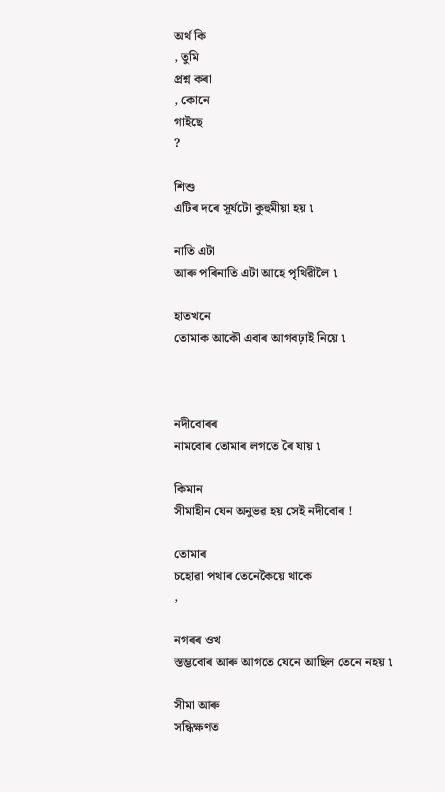অৰ্থ কি
, তুমি
প্ৰশ্ন কৰা
, কোনে
গাইছে
?

শিশু
এটিৰ দৰে সূৰ্যটো কুহুমীয়া হয় ৷

নাতি এটা
আৰু পৰিনাতি এটা আহে পৃথিৱীলৈ ৷

হাতখনে
তোমাক আকৌ এবাৰ আগবঢ়াই নিয়ে ৷



নদীবোৰৰ
নামবোৰ তোমাৰ লগতে ৰৈ যায় ৷

কিমান
সীমাহীন যেন অনুভৱ হয় সেই নদীবোৰ !

তোমাৰ
চহোৱা পথাৰ তেনেকৈয়ে থাকে
,

নগৰৰ ওখ
স্তম্ভবোৰ আৰু আগতে যেনে আছিল তেনে নহয় ৷

সীমা আৰু
সন্ধিক্ষণত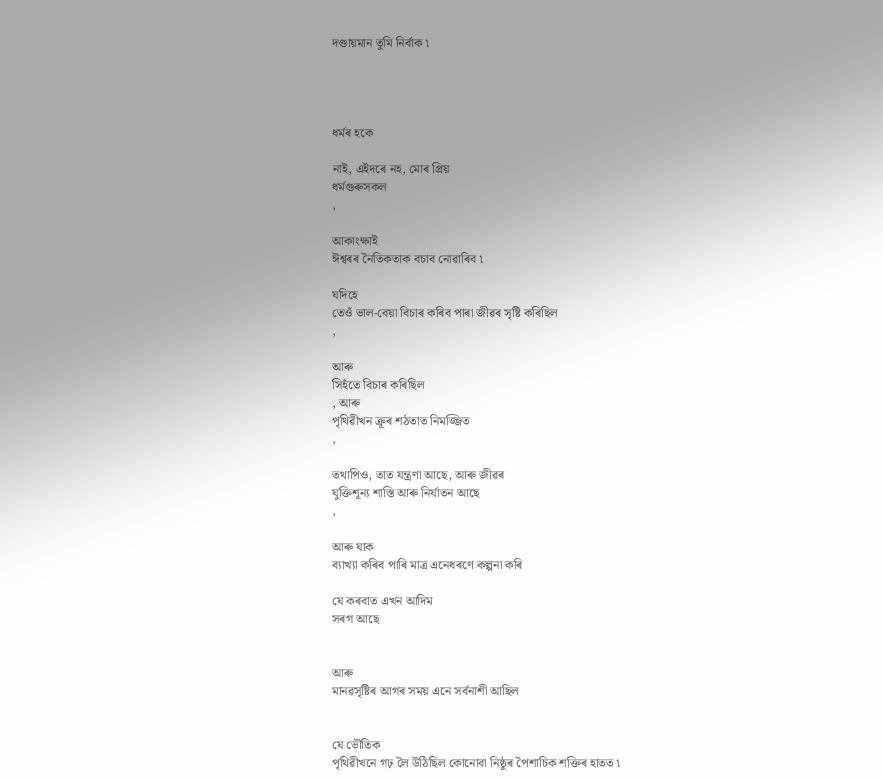দণ্ডায়মান তুমি নিৰ্বাক ৷




ধৰ্মৰ হকে

নাই, এইদৰে নহ, মোৰ প্ৰিয়
ধৰ্মগুৰুসকল
,

আকাংক্ষাই
ঈশ্বৰৰ নৈতিকতাক বচাব নোৱাৰিব ৷

যদিহে
তেওঁ ভাল-বেয়া বিচাৰ কৰিব পাৰা জীৱৰ সৃষ্টি কৰিছিল
,

আৰু
সিহঁতে বিচাৰ কৰিছিল
, আৰু
পৃথিৱীখন ক্ৰূৰ শঠতাত নিমজ্জিত
,

তথাপিও, তাত যন্ত্ৰণা আছে, আৰু জীৱৰ
যুক্তিশূন্য শাস্তি আৰু নিৰ্যাতন আছে
,

আৰু যাক
ব্যাখ্যা কৰিব পাৰি মাত্ৰ এনেধৰণে কল্পনা কৰি

যে কৰবাত এখন আদিম
সৰগ আছে


আৰু
মানৱসৃষ্টিৰ আগৰ সময় এনে সৰ্বনাশী আছিল


যে ভৌতিক
পৃথিৱীখনে গঢ় লৈ উঠিছিল কোনোবা নিষ্ঠুৰ পৈশাচিক শক্তিৰ হাতত ৷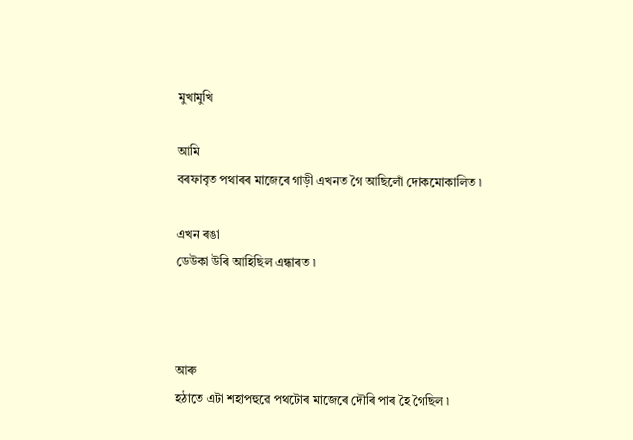মুখামুখি

আমি
বৰফাবৃত পথাৰৰ মাজেৰে গাড়ী এখনত গৈ আছিলোঁ দোকমোকালিত ৷

এখন ৰঙা
ডেউকা উৰি আহিছিল এন্ধাৰত ৷



আৰু
হঠাতে এটা শহাপহুৱে পথটোৰ মাজেৰে দৌৰি পাৰ হৈ গৈছিল ৷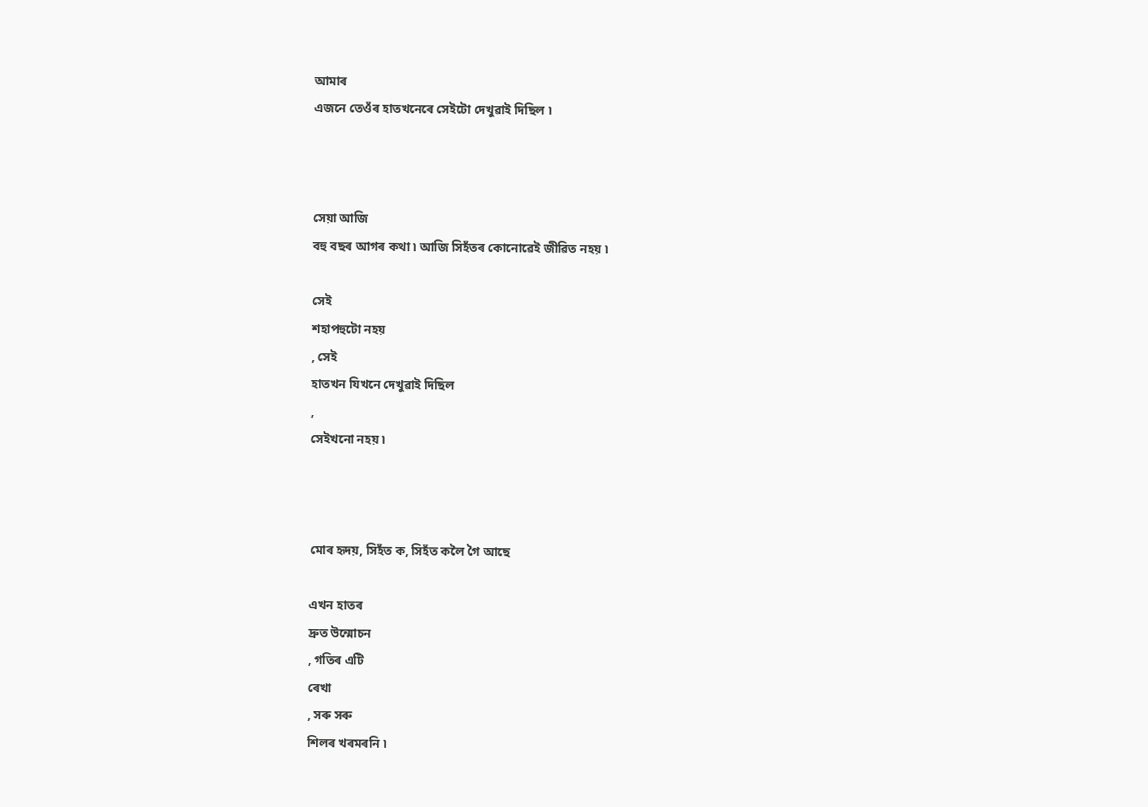আমাৰ
এজনে তেওঁৰ হাতখনেৰে সেইটো দেখুৱাই দিছিল ৷



সেয়া আজি
বহু বছৰ আগৰ কথা ৷ আজি সিহঁতৰ কোনোৱেই জীৱিত নহয় ৷

সেই
শহাপহুটো নহয়
, সেই
হাতখন যিখনে দেখুৱাই দিছিল
,
সেইখনো নহয় ৷



মোৰ হৃদয়, সিহঁত ক, সিহঁত কলৈ গৈ আছে

এখন হাতৰ
দ্ৰুত উন্মোচন
, গতিৰ এটি
ৰেখা
, সৰু সৰু
শিলৰ খৰমৰনি ৷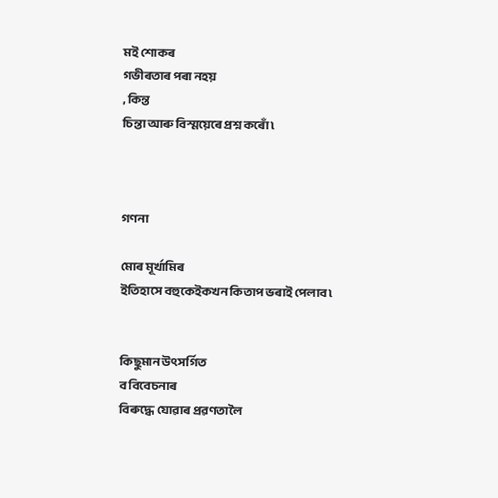মই শোকৰ
গভীৰতাৰ পৰা নহয়
, কিন্ত
চিন্তা আৰু বিস্ময়েৰে প্ৰশ্ন কৰোঁ ৷



গণনা

মোৰ মূৰ্খামিৰ
ইতিহাসে বহুকেইকখন কিতাপ ভৰাই পেলাব ৷


কিছুমান উৎসৰ্গিত
ব বিবেচনাৰ
বিৰুদ্ধে যোৱাৰ প্ৰৱণতালৈ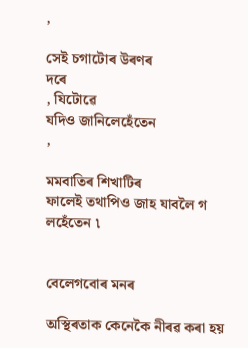,

সেই চগাটোৰ উৰণৰ
দৰে
, যিটোৱে
যদিও জানিলেহেঁতেন
,

মমবাতিৰ শিখাটিৰ
ফালেই তথাপিও জাহ যাবলৈ গ
লহেঁতেন ৷


বেলেগবোৰ মনৰ

অস্থিৰতাক কেনেকৈ নীৰৱ কৰা হয়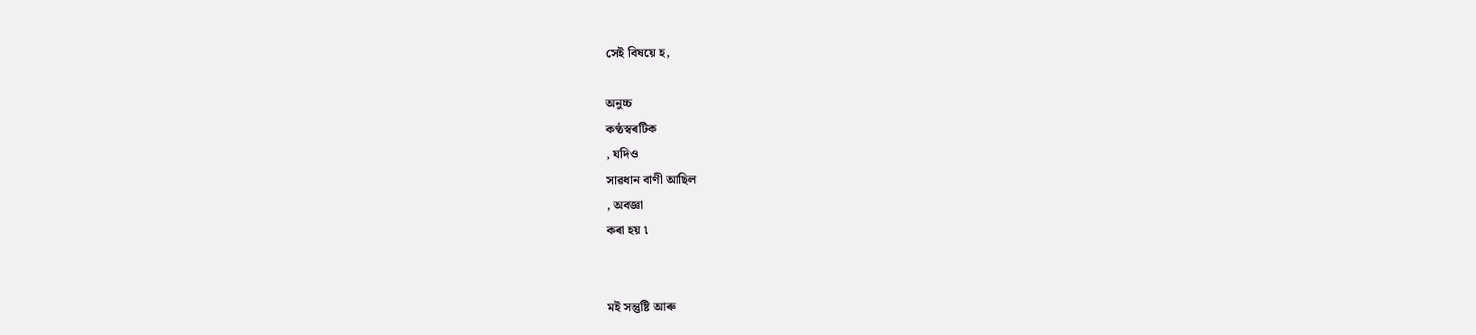সেই বিষয়ে হ,

অনুচ্চ
কণ্ঠস্বৰটিক
, যদিও
সাৱধান বাণী আছিল
, অবজ্ঞা
কৰা হয় ৷


মই সন্তুষ্টি আৰু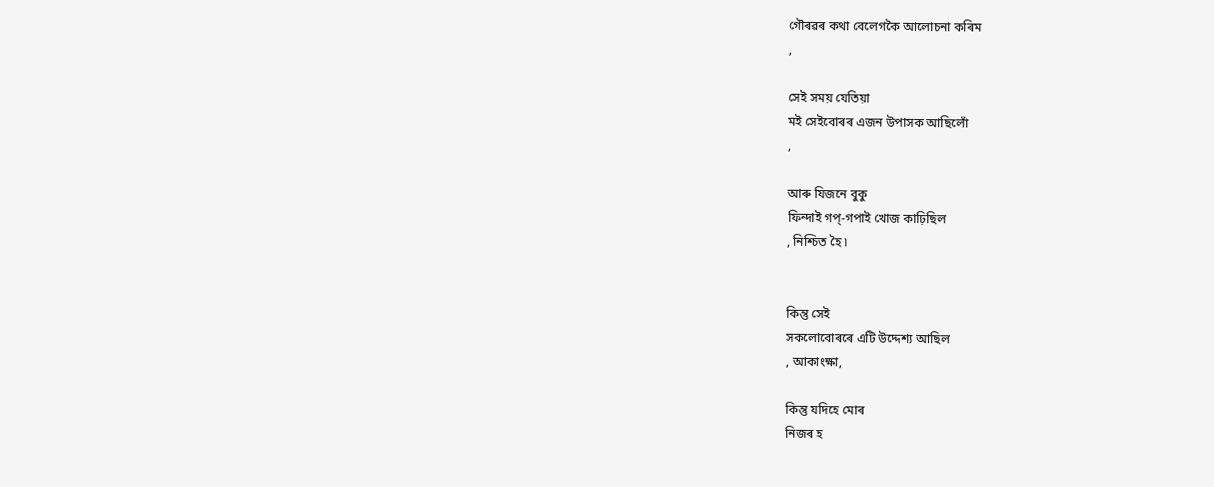গৌৰৱৰ কথা বেলেগকৈ আলোচনা কৰিম
,

সেই সময় যেতিয়া
মই সেইবোৰৰ এজন উপাসক আছিলোঁ
,

আৰু যিজনে বুকু
ফিন্দাই গপ্-গপাই খোজ কাঢ়িছিল
, নিশ্চিত হৈ ৷


কিন্তু সেই
সকলোবোৰৰে এটি উদ্দেশ্য আছিল
, আকাংক্ষা,

কিন্তু যদিহে মোৰ
নিজৰ হ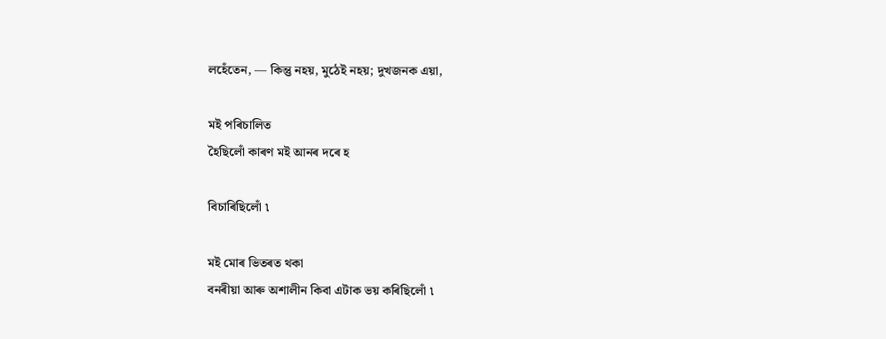লহেঁতেন, — কিন্তু নহয়, মুঠেই নহয়; দুখজনক এয়া,

মই পৰিচালিত
হৈছিলোঁ কাৰণ মই আনৰ দৰে হ

বিচাৰিছিলোঁ ৷

মই মোৰ ভিতৰত থকা
বনৰীয়া আৰু অশালীন কিবা এটাক ভয় কৰিছিলোঁ ৷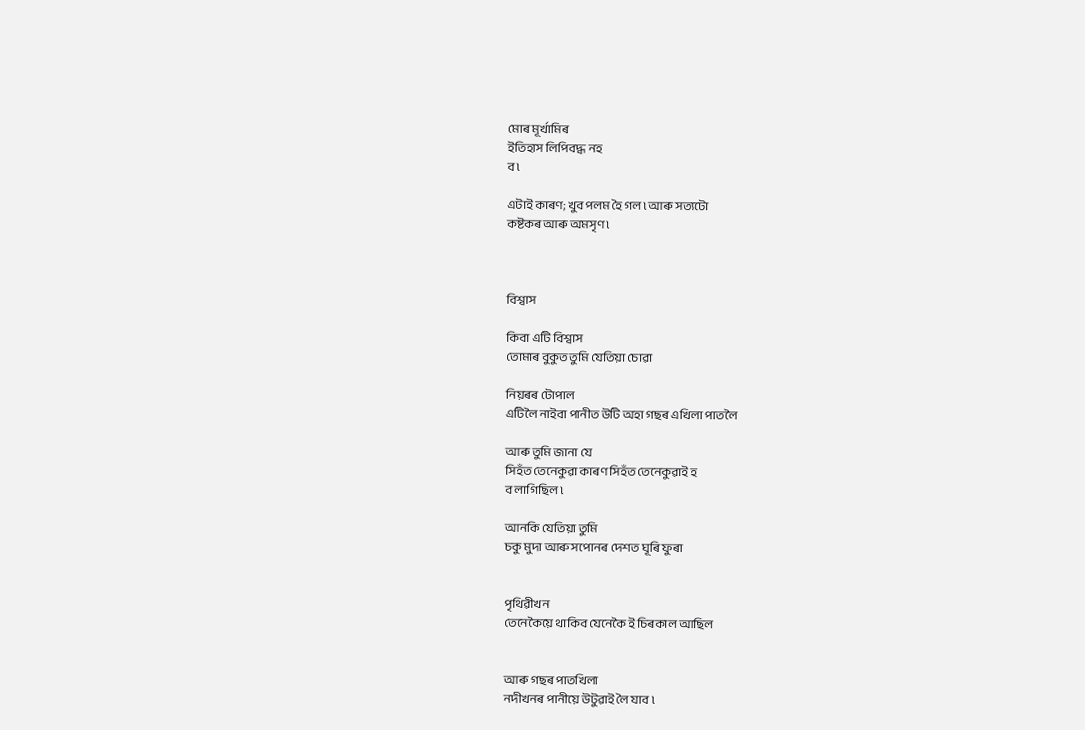মোৰ মূৰ্খামিৰ
ইতিহাস লিপিবদ্ধ নহ
ব ৷

এটাই কাৰণ; খুব পলম হৈ গল ৷ আৰু সত্যটো
কষ্টকৰ আৰু অমসৃণ ৷



বিশ্বাস

কিবা এটি বিশ্বাস
তোমাৰ বুকুত তুমি যেতিয়া চোৱা

নিয়ৰৰ টোপাল
এটিলৈ নাইবা পানীত উটি অহা গছৰ এখিলা পাতলৈ

আৰু তুমি জানা যে
সিহঁত তেনেকুৱা কাৰণ সিহঁত তেনেকুৱাই হ
ব লাগিছিল ৷

আনকি যেতিয়া তুমি
চকু মুদা আৰু সপোনৰ দেশত ঘূৰি ফুৰা


পৃথিৱীখন
তেনেকৈয়ে থাকিব যেনেকৈ ই চিৰকাল আছিল


আৰু গছৰ পাতখিলা
নদীখনৰ পানীয়ে উটুৱাই লৈ যাব ৷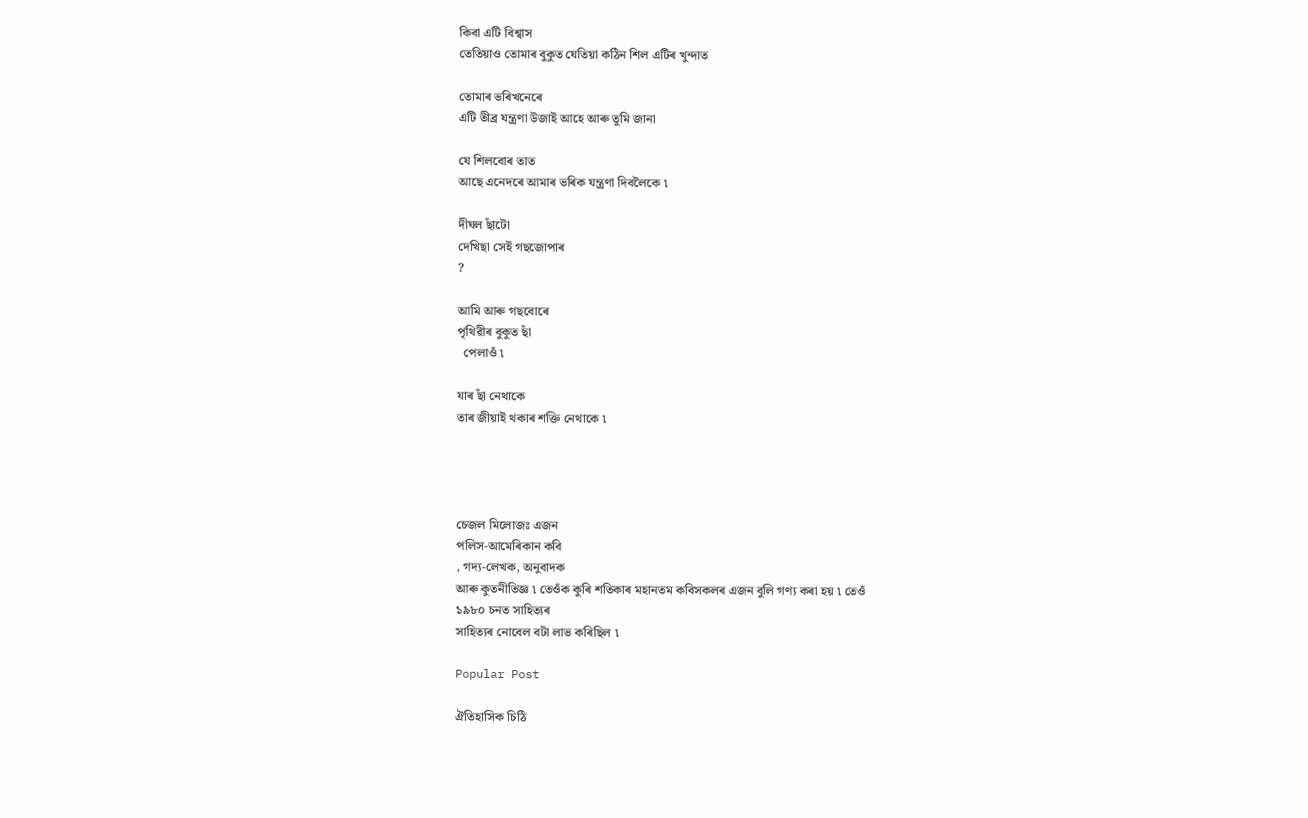কিবা এটি বিশ্বাস
তেতিয়াও তোমাৰ বুকুত যেতিয়া কঠিন শিল এটিৰ খুন্দাত

তোমাৰ ভৰিখনেৰে
এটি তীব্ৰ যন্ত্ৰণা উজাই আহে আৰু তুমি জানা

যে শিলবোৰ তাত
আছে এনেদৰে আমাৰ ভৰিক যন্ত্ৰণা দিবলৈকে ৷

দীঘল ছাঁটো
দেখিছা সেই গছজোপাৰ
?

আমি আৰু গছবোৰে
পৃথিৱীৰ বুকুত ছাঁ
  পেলাওঁ ৷

যাৰ ছাঁ নেথাকে
তাৰ জীয়াই থকাৰ শক্তি নেথাকে ৷




চেজল মিলোজঃ এজন
পলিস-আমেৰিকান কবি
, গদ্য-লেখক, অনুবাদক
আৰু কুতনীতিজ্ঞ ৷ তেওঁক কুৰি শতিকাৰ মহানতম কবিসকলৰ এজন বুলি গণ্য কৰা হয় ৷ তেওঁ
১৯৮০ চনত সাহিত্যৰ
সাহিত্যৰ নোবেল বটা লাভ কৰিছিল ৷

Popular Post

ঐতিহাসিক চিঠি